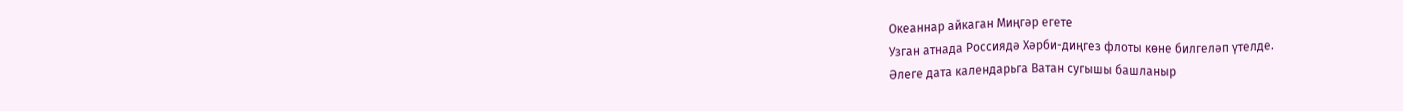Океаннар айкаган Миңгәр егете
Узган атнада Россиядә Хәрби-диңгез флоты көне билгеләп үтелде.
Әлеге дата календарьга Ватан сугышы башланыр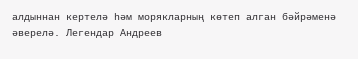алдыннан кертелә һәм морякларның көтеп алган бәйрәменә әверелә. Легендар Андреев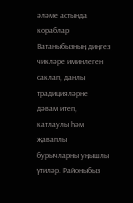әләме астында кораблар Ватаныбызның диңгез чикләре иминлеген саклап, данлы традицияләрне дәвам итеп, катлаулы һәм җаваплы бурычларны уңышлы үтиләр. Районыбыз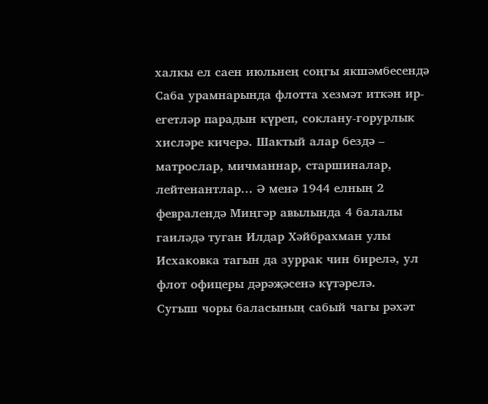халкы ел саен июльнең соңгы якшәмбесендә Саба урамнарында флотта хезмәт иткән ир-егетләр парадын күреп, соклану-горурлык хисләре кичерә. Шактый алар бездә – матрослар, мичманнар, старшиналар, лейтенантлар... Ә менә 1944 елның 2 февралендә Миңгәр авылында 4 балалы гаиләдә туган Илдар Хәйбрахман улы Исхаковка тагын да зуррак чин бирелә, ул флот офицеры дәрәҗәсенә күтәрелә.
Сугыш чоры баласының сабый чагы рәхәт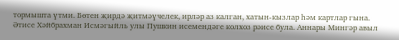тормышта үтми. Бөтен җирдә җитмәүчелек, ирләр аз калган, хатын-кызлар һәм картлар гына. Әтисе Хәйбрахман Исмәгыйль улы Пушкин исемендәге колхоз рәисе була. Аннары Мингәр авыл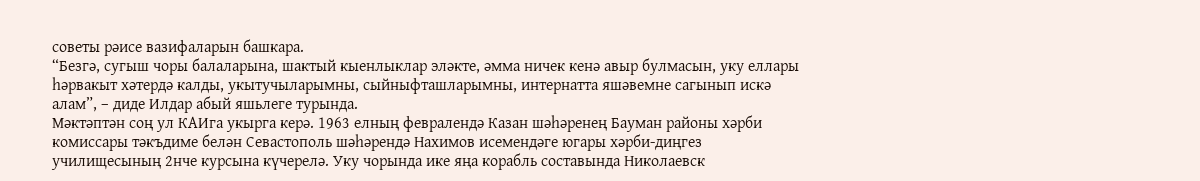советы рәисе вазифаларын башкара.
“Безгә, сугыш чоры балаларына, шактый кыенлыклар эләкте, әмма ничек кенә авыр булмасын, уку еллары һәрвакыт хәтердә калды, укытучыларымны, сыйныфташларымны, интернатта яшәвемне сагынып искә алам”, – диде Илдар абый яшьлеге турында.
Мәктәптән соң ул КАИга укырга керә. 1963 елның февралендә Казан шәһәренең Бауман районы хәрби комиссары тәкъдиме белән Севастополь шәһәрендә Нахимов исемендәге югары хәрби-диңгез училищесының 2нче курсына күчерелә. Уку чорында ике яңа корабль составында Николаевск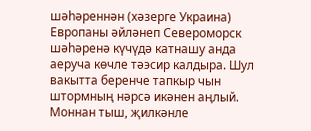шәһәреннән (хәзерге Украина) Европаны әйләнеп Североморск шәһәренә күчүдә катнашу анда аеруча көчле тәэсир калдыра. Шул вакытта беренче тапкыр чын штормның нәрсә икәнен аңлый. Моннан тыш, җилкәнле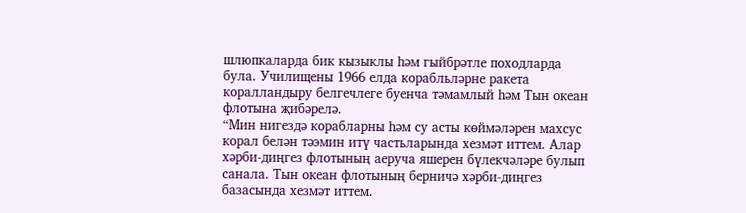шлюпкаларда бик кызыклы һәм гыйбрәтле походларда була. Училищены 1966 елда корабльләрне ракета коралландыру белгечлеге буенча тәмамлый һәм Тын океан флотына җибәрелә.
“Мин нигездә корабларны һәм су асты көймәләрен махсус корал белән тәэмин итү частьларында хезмәт иттем. Алар хәрби-диңгез флотының аеруча яшерен бүлекчәләре булып санала. Тын океан флотының берничә хәрби-диңгез базасында хезмәт иттем.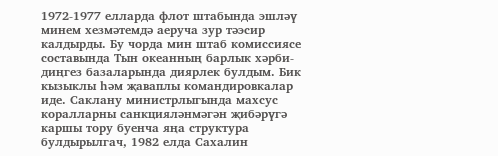1972-1977 елларда флот штабында эшләү минем хезмәтемдә аеруча зур тәэсир калдырды. Бу чорда мин штаб комиссиясе составында Тын океанның барлык хәрби-диңгез базаларында диярлек булдым. Бик кызыклы һәм җаваплы командировкалар иде. Саклану министрлыгында махсус коралларны санкцияләнмәгән җибәрүгә каршы тору буенча яңа структура булдырылгач, 1982 елда Сахалин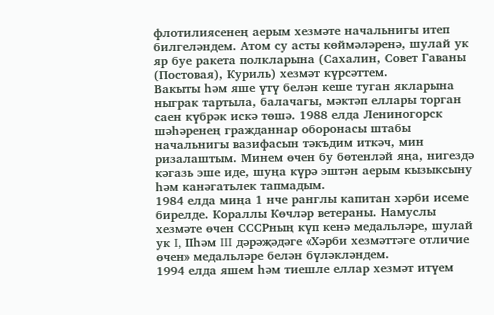флотилиясенең аерым хезмәте начальнигы итеп билгеләндем. Атом су асты көймәләренә, шулай ук яр буе ракета полкларына (Сахалин, Совет Гаваны (Постовая), Куриль) хезмәт күрсәттем.
Вакыты һәм яше үтү белән кеше туган якларына ныграк тартыла, балачагы, мәктәп еллары торган саен күбрәк искә төшә. 1988 елда Лениногорск шәһәренең гражданнар оборонасы штабы начальнигы вазифасын тәкъдим иткәч, мин ризалаштым. Минем өчен бу бөтенләй яңа, нигездә кәгазь эше иде, шуңа күрә эштән аерым кызыксыну һәм канәгатьлек тапмадым.
1984 елда миңа 1 нче ранглы капитан хәрби исеме бирелде. Кораллы Көчләр ветераны. Намуслы хезмәте өчен СССРның күп кенә медальләре, шулай ук I, IIһәм III дәрәҗәдәге «Хәрби хезмәттәге отличие өчен» медальләре белән бүләкләндем.
1994 елда яшем һәм тиешле еллар хезмәт итүем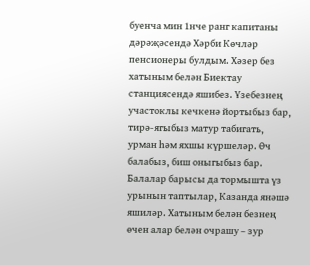буенча мин 1нче ранг капитаны дәрәҗәсендә Хәрби Көчләр пенсионеры булдым. Хәзер без хатыным белән Биектау станциясендә яшибез. Үзебезнең участоклы кечкенә йортыбыз бар, тирә-ягыбыз матур табигать, урман һәм яхшы күршеләр. Өч балабыз, биш оныгыбыз бар. Балалар барысы да тормышта үз урынын таптылар, Казанда янәшә яшиләр. Хатыным белән безнең өчен алар белән очрашу – зур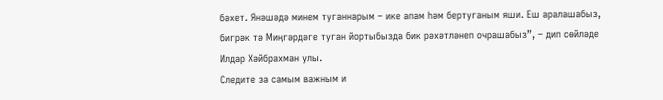бәхет. Янәшәдә минем туганнарым – ике апам һәм бертуганым яши. Еш аралашабыз, бигрәк тә Миңгәрдәге туган йортыбызда бик рәхәтләнеп очрашабыз”, – дип сөйләде Илдар Хәйбрахман улы.
Следите за самым важным и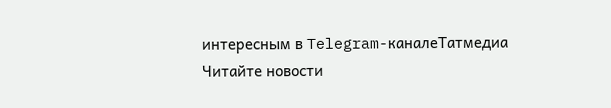интересным в Telegram-каналеТатмедиа
Читайте новости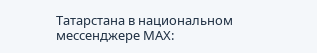Татарстана в национальном мессенджере MАХ: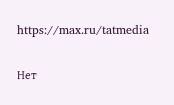https://max.ru/tatmedia


Нет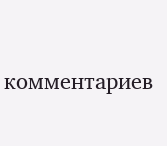комментариев